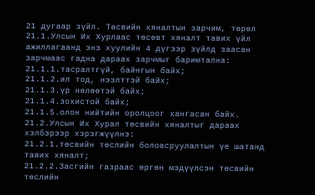21 дугаар зүйл. Төсвийн хяналтын зарчим, төрөл
21.1.Улсын Их Хурлаас төсөвт хяналт тавих үйл ажиллагаанд энэ хуулийн 4 дүгээр зүйлд заасан зарчмаас гадна дараах зарчмыг баримтална:
21.1.1.тасралтгүй, байнгын байх;
21.1.2.ил тод, нээлттэй байх;
21.1.3.үр нөлөөтэй байх;
21.1.4.зохистой байх;
21.1.5.олон нийтийн оролцоог хангасан байх.
21.2.Улсын Их Хурал төсвийн хяналтыг дараах хэлбэрээр хэрэгжүүлнэ:
21.2.1.төсвийн төслийн боловсруулалтын үе шатанд тавих хяналт;
21.2.2.Засгийн газраас өргөн мэдүүлсэн төсвийн төслийн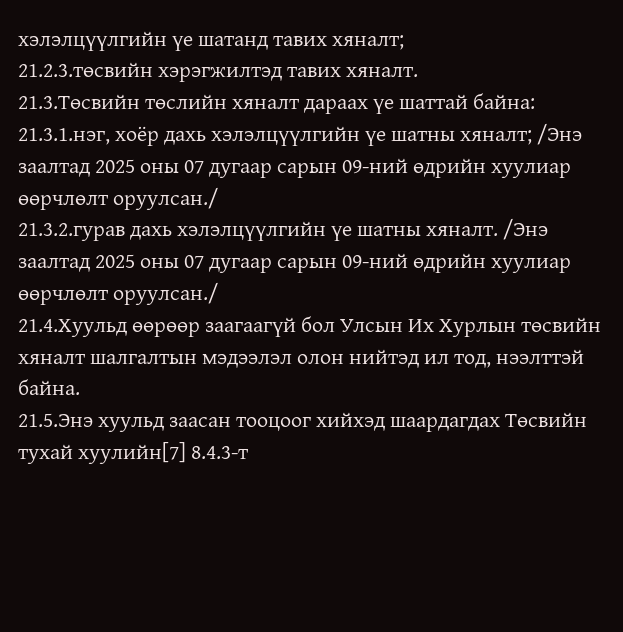хэлэлцүүлгийн үе шатанд тавих хяналт;
21.2.3.төсвийн хэрэгжилтэд тавих хяналт.
21.3.Төсвийн төслийн хяналт дараах үе шаттай байна:
21.3.1.нэг, хоёр дахь хэлэлцүүлгийн үе шатны хяналт; /Энэ заалтад 2025 оны 07 дугаар сарын 09-ний өдрийн хуулиар өөрчлөлт оруулсан./
21.3.2.гурав дахь хэлэлцүүлгийн үе шатны хяналт. /Энэ заалтад 2025 оны 07 дугаар сарын 09-ний өдрийн хуулиар өөрчлөлт оруулсан./
21.4.Хуульд өөрөөр заагаагүй бол Улсын Их Хурлын төсвийн хяналт шалгалтын мэдээлэл олон нийтэд ил тод, нээлттэй байна.
21.5.Энэ хуульд заасан тооцоог хийхэд шаардагдах Төсвийн тухай хуулийн[7] 8.4.3-т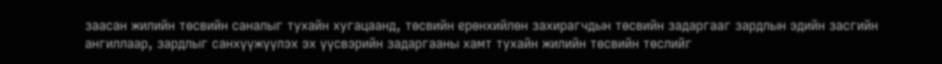заасан жилийн төсвийн саналыг тухайн хугацаанд, төсвийн ерөнхийлөн захирагчдын төсвийн задаргааг зардлын эдийн засгийн ангиллаар, зардлыг санхүүжүүлэх эх үүсвэрийн задаргааны хамт тухайн жилийн төсвийн төслийг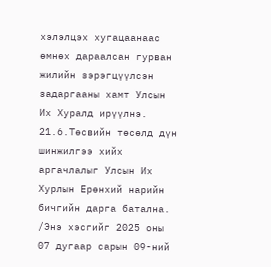хэлэлцэх хугацаанаас өмнөх дараалсан гурван жилийн зэрэгцүүлсэн задаргааны хамт Улсын Их Хуралд ирүүлнэ.
21.6.Төсвийн төсөлд дүн шинжилгээ хийх аргачлалыг Улсын Их Хурлын Ерөнхий нарийн бичгийн дарга батална. /Энэ хэсгийг 2025 оны 07 дугаар сарын 09-ний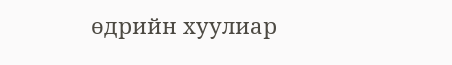өдрийн хуулиар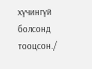хүчингүй болсонд тооцсон./